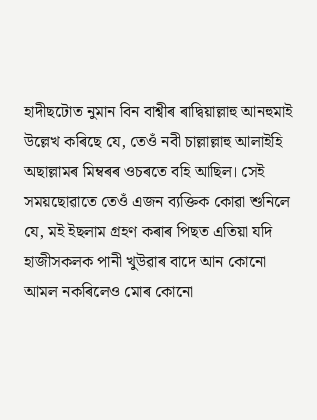হাদীছটোত নুমান বিন বাশ্বীৰ ৰাদ্বিয়াল্লাহু আনহুমাই উল্লেখ কৰিছে যে, তেওঁ নবী চাল্লাল্লাহু আলাইহি অছাল্লামৰ মিম্বৰৰ ওচৰতে বহি আছিল। সেই সময়ছোৱাতে তেওঁ এজন ব্যক্তিক কোৱা শুনিলে যে, মই ইছলাম গ্ৰহণ কৰাৰ পিছত এতিয়া যদি হাজীসকলক পানী খুউৱাৰ বাদে আন কোনো আমল নকৰিলেও মোৰ কোনো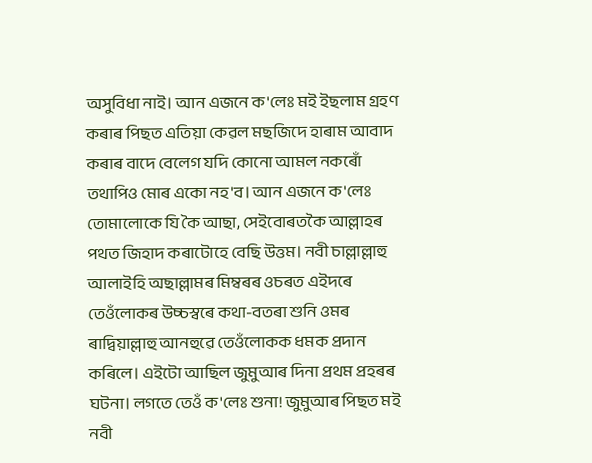অসুবিধা নাই। আন এজনে ক'লেঃ মই ইছলাম গ্ৰহণ কৰাৰ পিছত এতিয়া কেৱল মছজিদে হাৰাম আবাদ কৰাৰ বাদে বেলেগ যদি কোনো আমল নকৰোঁ তথাপিও মোৰ একো নহ'ব। আন এজনে ক'লেঃ তোমালোকে যি কৈ আছা, সেইবোৰতকৈ আল্লাহৰ পথত জিহাদ কৰাটোহে বেছি উত্তম। নবী চাল্লাল্লাহু আলাইহি অছাল্লামৰ মিম্বৰৰ ওচৰত এইদৰে তেওঁলোকৰ উচ্চস্বৰে কথা-বতৰা শুনি ওমৰ ৰাদ্বিয়াল্লাহু আনহুৱে তেওঁলোকক ধমক প্ৰদান কৰিলে। এইটো আছিল জুমুআৰ দিনা প্ৰথম প্ৰহৰৰ ঘটনা। লগতে তেওঁ ক'লেঃ শুনা! জুমুআৰ পিছত মই নবী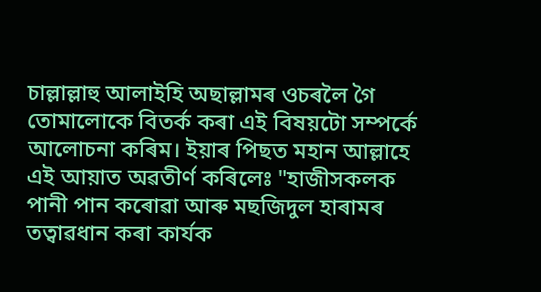চাল্লাল্লাহু আলাইহি অছাল্লামৰ ওচৰলৈ গৈ তোমালোকে বিতৰ্ক কৰা এই বিষয়টো সম্পৰ্কে আলোচনা কৰিম। ইয়াৰ পিছত মহান আল্লাহে এই আয়াত অৱতীৰ্ণ কৰিলেঃ "হাজীসকলক পানী পান কৰোৱা আৰু মছজিদুল হাৰামৰ তত্বাৱধান কৰা কাৰ্যক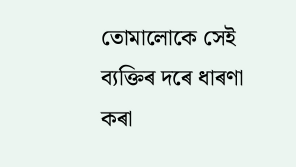তোমালোকে সেই ব্যক্তিৰ দৰে ধাৰণা কৰা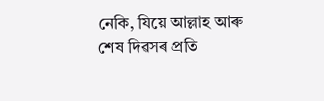নেকি, যিয়ে আল্লাহ আৰু শেষ দিৱসৰ প্ৰতি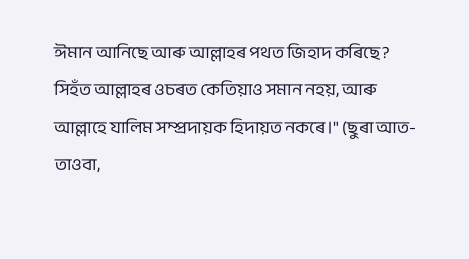ঈমান আনিছে আৰু আল্লাহৰ পথত জিহাদ কৰিছে? সিহঁত আল্লাহৰ ওচৰত কেতিয়াও সমান নহয়, আৰু আল্লাহে যালিম সম্প্ৰদায়ক হিদায়ত নকৰে।" (ছুৰা আত-তাওবা,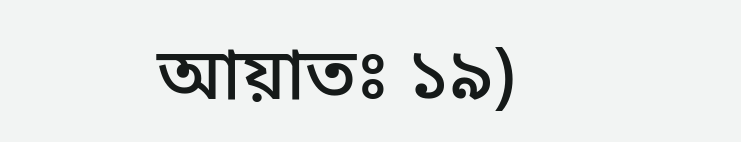আয়াতঃ ১৯)